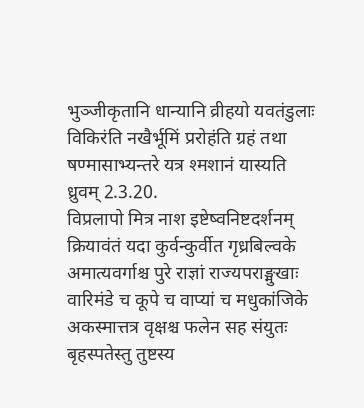भुञ्जीकृतानि धान्यानि व्रीहयो यवतंडुलाः
विकिरंति नखैर्भूमिं प्ररोहंति ग्रहं तथा
षण्मासाभ्यन्तरे यत्र श्मशानं यास्यति ध्रुवम् 2.3.20.
विप्रलापो मित्र नाश इष्टेष्वनिष्टदर्शनम्
क्रियावंतं यदा कुर्वन्कुर्वीत गृध्रबिल्वके
अमात्यवर्गाश्च पुरे राज्ञां राज्यपराङ्मुखाः
वारिमंडे च कूपे च वाप्यां च मधुकांजिके
अकस्मात्तत्र वृक्षश्च फलेन सह संयुतः
बृहस्पतेस्तु तुष्टस्य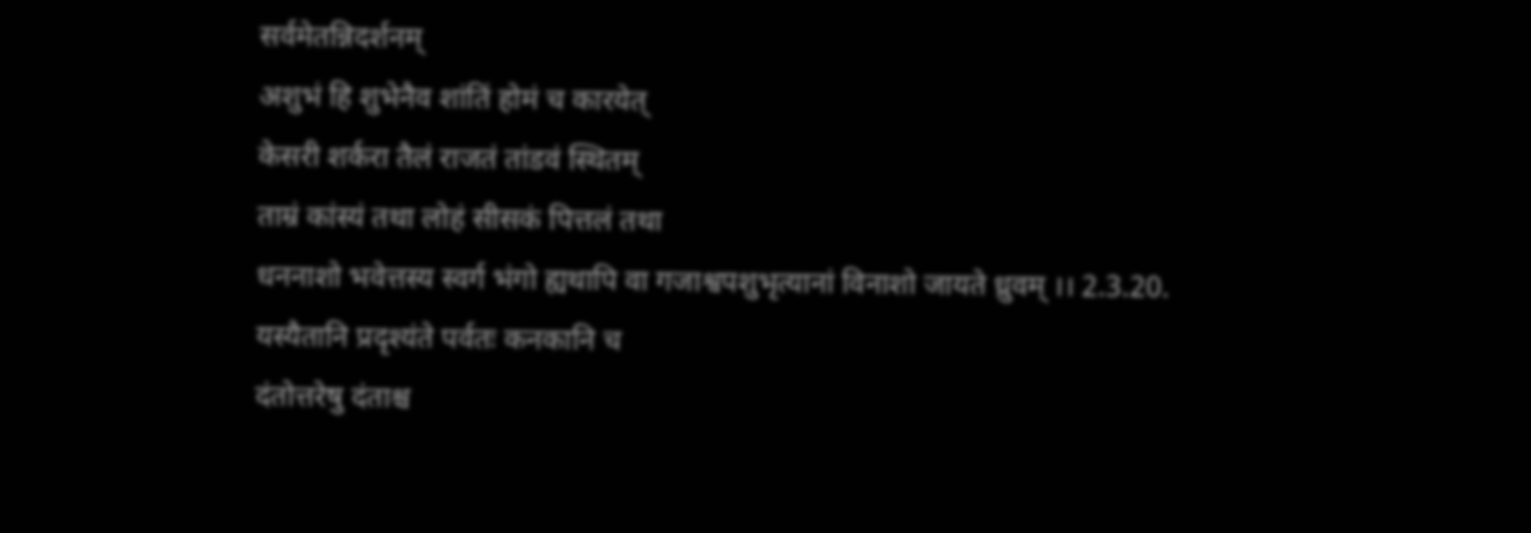सर्वमेतन्निदर्शनम्
अशुभं हि शुभेनैव शांतिं होमं च कारयेत्
केसरी शर्करा तैलं राजतं तांडवं स्थितम्
ताम्रं कांस्यं तथा लोहं सीसकं पित्तलं तथा
धननाशो भवेत्तस्य स्वर्ग भंगो ह्यथापि वा गजाश्वपशुभृत्यानां विनाशो जायते ध्रुवम् ।। 2.3.20.
यस्यैतानि प्रदृश्यंते पर्वतः कनकानि च
दंतोत्तरेषु दंताश्च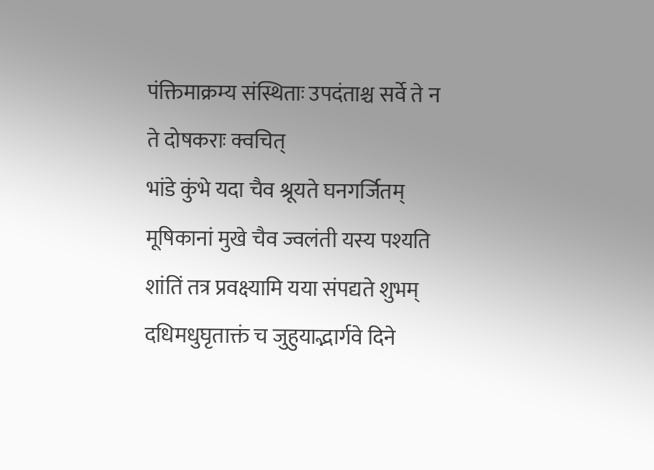पंक्तिमाक्रम्य संस्थिताः उपदंताश्च सर्वे ते न ते दोषकराः क्वचित्
भांडे कुंभे यदा चैव श्रूयते घनगर्जितम्
मूषिकानां मुखे चैव ज्वलंती यस्य पश्यति
शांतिं तत्र प्रवक्ष्यामि यया संपद्यते शुभम् दधिमधुघृताक्तं च जुहुयाद्भार्गवे दिने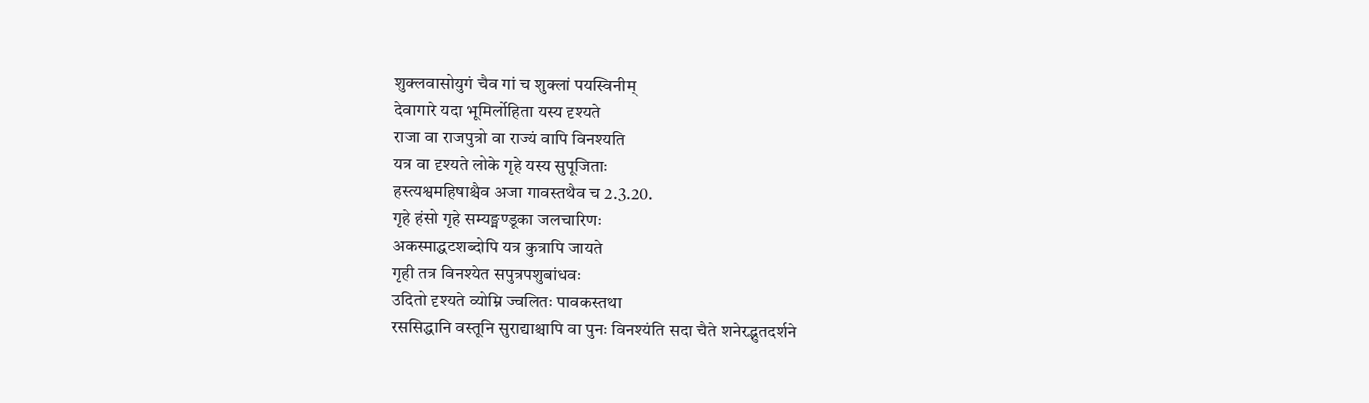शुक्लवासोयुगं चैव गां च शुक्लां पयस्विनीम्
देवागारे यदा भूमिर्लोहिता यस्य दृश्यते
राजा वा राजपुत्रो वा राज्यं वापि विनश्यति
यत्र वा दृश्यते लोके गृहे यस्य सुपूजिताः
हस्त्यश्वमहिषाश्चैव अजा गावस्तथैव च 2.3.20.
गृहे हंसो गृहे सम्यङ्मण्डूका जलचारिणः
अकस्माद्धटशब्दोपि यत्र कुत्रापि जायते
गृही तत्र विनश्येत सपुत्रपशुबांधवः
उदितो दृश्यते व्योम्नि ज्वलितः पावकस्तथा
रससिद्धानि वस्तूनि सुराद्याश्चापि वा पुनः विनश्यंति सदा चैते शनेरद्भुतदर्शने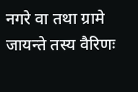नगरे वा तथा ग्रामे जायन्ते तस्य वैरिणः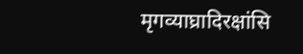मृगव्याघ्रादिरक्षांसि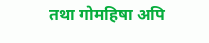तथा गोमहिषा अपि